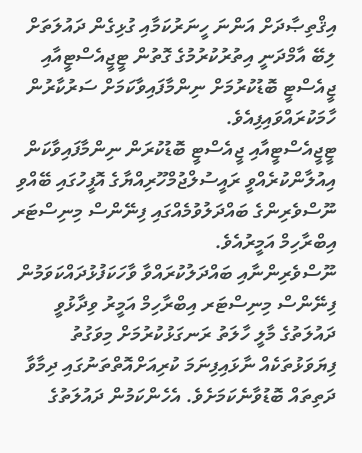އިޤްތިޞާދަށް އަންނަ ހީނަރުކަމާއި ގުޅިގެން ދައުލަތަށް ލިބޭ އާމްދަނީ އިތުރުކުރުމުގެ ގޮތުން ޓީޖީއެސްޓީއާއި ޖީއެސްޓީ ބޮޑުކުރުމަށް ނިންމާފައިވާކަމަށް ސަރުކާރުން ހާމަކުރައްވައިފިއެވެ.
ޓީޖީއެސްޓީއާއި ޖީއެސްޓީ ބޮޑުކުރަން ނިންމާފައިވާކަން އިއުލާންކުރެއްވީ ރައީސުލްޖުމްހޫރިއްޔާގެ އޮފީހުގައި ބޭއްވި ނޫސްވެރިންގެ ބައްދަލުވުމެއްގައި ފިނޭންސް މިނިސްޓަރ އިބްރާހިމް އަމީރުއެވެ.
ނޫސްވެރިންނާއި ބައްދަލުކުރައްވާ ވާހަކަފުޅުދައްކަވަމުން ފިނޭންސް މިނިސްޓަރ އިބްރާހިމް އަމީރު ވިދާޅުވީ ދައުލަތުގެ މާލީ ހާލަތު ރަނގަޅުކުރުމަށް މިވަގުތު ފިޔަވަޅުތަކެއް ނާޅައިފިނަމަ ކުރިއަށްއޮތްތަނުގައި ދިމާވާ ދަތިތައް ބޮޑުވާނެކަމަށެވެ. އެހެންކަމުން ދައުލަތުގެ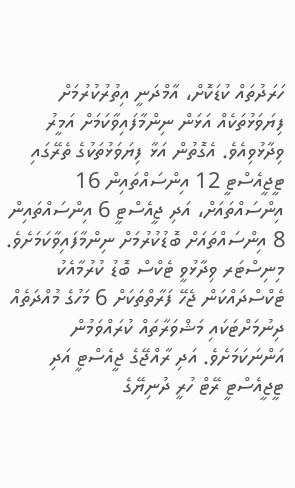ހަރަދުތައް ކުޑަކޮށް، އާމްދަނީ އިތުރުކުރުމަށް ފިޔަވަޅުތަކެއް އަޅަން ނިންމާފައިވާކަމަށް އަމީރު ވިދާޅުވިއެވެ. އެގޮތުން އަޅާ ފިޔަވަޅުތަކުގެ ތެރޭގައި ޓީޖީއެސްޓީ 12 އިންސައްތައިން 16 އިންސައްތައަށް، އަދި ޖީއެސްޓީ 6 އިންސައްތައިން 8 އިންސައްތައަށް ބޮޑުކުރުމަށް ނިންމާފައިވާކަމަށެވެ. މިނިސްޓަރ ވިދާޅުވީ ޓެކްސް ބޮޑު ކުރުމާއެކު ޓެކްސްދައްކަން ޖެހޭ ފަރާތްތަކަށް 6 މަހުގެ މުއްދަތެއް ދިނުމަށްޓަކައި މަޝްވަރާތައް ކުރައްވަމުން އަންނަކަމަށެވެ. އަދި ރާއްޖޭގެ ޖީއެސްޓީ އަދި ޓީޖީއެސްޓީ ރޭޓް ހުރީ ދުނިޔޭގެ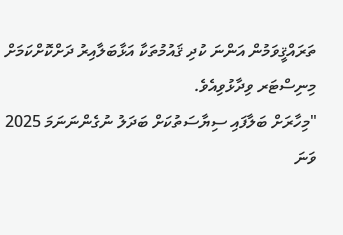ތަރައްޤީވަމުން އަންނަ ކުދި ޤައުމުތަކާ އަޅާބަލާއިރު ދަށްކޮށްކަމަށް މިނިސްޓަރ ވިދާޅުވިއެވެ.
"މިހާރަށް ބަލާފައި ސިޔާސަތުކަށް ބަދަލު ނުގެންނަނަމަ 2025 ވަނަ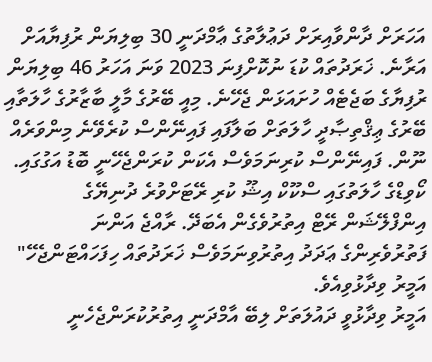އަހަރަށް ދާންވާއިރަށް ދަޢުލާތުގެ ޢާމްދަނީ 30 ބިލިޔަން ރުފިޔާއަށް އަރާނެ. ޚަރަދުތައް ކުޑަ ނުކޮށްފިނަ 2023 ވަނަ އަހަރު 46 ބިލިޔަން ރުފިޔާގެ ބަޖެޓެއް ހުށައަޅަން ޖެހޭނެ. މިއީ ބޭރުގެ މާލީ ބާޒާރުގެ ހާލަތާއި ބޭރުގެ ޢިޤްތިޞާދީ ހާލަތަށް ބަލާފައި ފައިނޭންސް ކުރެވޭނެ މިންވަރެއް ނޫން. ފައިނޭންސް ކުރިނަމަވެސް އެކަން ކުރަންޖެހޭނީ ބޮޑު އަގުގައި. ކޯވިޑްގެ ހާލަތުގައި ސްކޫކް އިޝޫ ކުރި ރޭޓަށްވުރެ ދުނިޔޭގެ އިންފްލޭޝަން ރޭޓް އިތުރުވެގެން އެބަދޭ. ރާއްޖެ އަންނަ ފަތުރުވެރިންގެ ޢަދަދު އިތުރުވިނަމަވެސް ޚަރަދުތައް ހިފަހައްޓަންޖެހޭ" އަމީރު ވިދާޅުވިއެވެ.
އަމީރު ވިދާޅުވީ ދައުލަތަށް ލިބޭ އާމްދަނީ އިތުރުކުރަންޖެހެނީ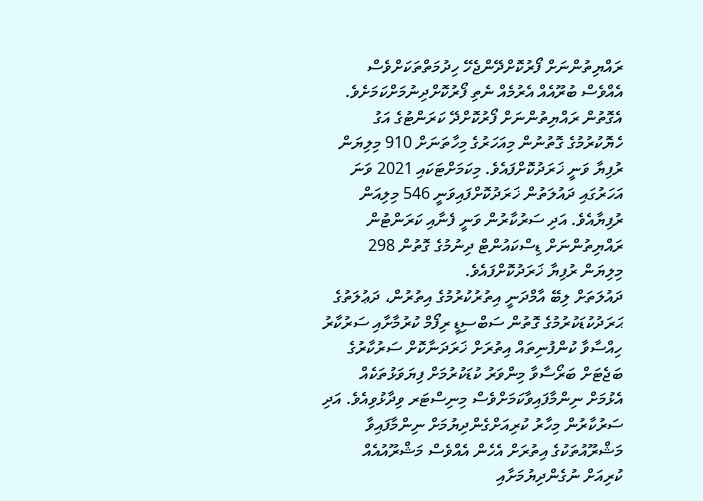ރައްޔިތުންނަށް ފޯރުކޮށްދޭންޖެހޭ ހިދުމަތްތަކަށްވެސް އެއްވެސް ބުރޫއެއް އެރުމެއް ނެތި ފޯރުކޮށްދިނުމަށްކަމަށެވެ. އެގޮތުން ރައްޔިތުންނަށް ފޯރުކޮށްދޭ ކަރަންޓުގެ އަގު ހެޔޮކުރުމުގެ ގޮތުނުން މިއަހަރުގެ މިހާތަނަށް 910 މިލިޔަން ރުފިޔާ ވަނީ ޚަރަދުކޮށްފައެވެ. މިކަމަށްޓަކައި 2021 ވަނަ އަހަރުގައި ދައުލަތުން ޚަރަދުކޮށްފައިވަނީ 546 މިލިއަން ރުފިޔާއެވެ. އަދި ސަރުކާރުން ވަނީ ފެނާއި ކަރަންޓުން ރައްޔިތުންނަށް ޑިސްކައުންޓް ދިނުމުގެ ގޮތުން 298 މިލިޔަން ރުފިޔާ ޚަރަދުކޮށްފައެވެ.
ދައުލަތަށް ލިބޭ އާމްދަނީ އިތުރުކުރުމުގެ އިތުރުން، ދަޢުލަތުގެ ޙަރަދުކުޑަކުރުމުގެ ގޮތުން ސަބްސިޑީ ރިފޯމް ކުރުމާށާއި ސަރުކާރު ހިއްސާވާ ކުންފުނިތައް އިތުރަށް ޚަރަދަނާކޮށް ސަރުކާރުގެ ބަޖެޓަށް ބަރޯސާވާ މިންވަރު ކުޑަކުރުމަށް ފިޔަވަޅުތަކެއް އެޅުމަށް ނިންމާފައިވާކަމަށްވެސް މިނިސްޓަރ ވިދާޅުވިއެވެ. އަދި ސަރުކާރުން މިހާރު ކުރިއަށްގެންދިޔުމަށް ނިންމާފައިވާ މަޝްރޫއުތަކުގެ އިތުރަށް އެހެން އެއްވެސް މަޝްރޫއުއެއް ކުރިއަށް ނުގެންދިޔުމަށާއި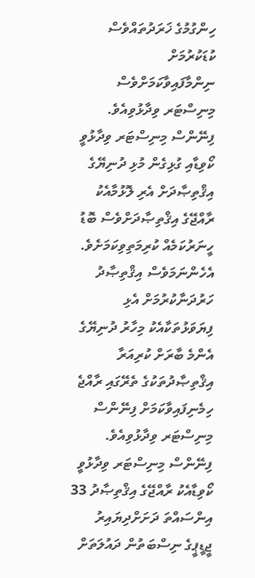ހިންގުމުގެ ޚަރަދުތައްވެސް ކުޑަކުރުމަށް ނިންމާފައިވާކަމަށްވެސް މިނިސްޓަރ ވިދާޅުވިއެވެ.
ފިނޭންސް މިނިސްޓަރ ވިދާޅުވީ ކޯވިޑާއި ގުޅިގެން މުޅި ދުނިޔޭގެ އިޤްތިޞާދަށް އެރި ލޮޅުމާއެކު ރާއްޖޭގެ އިޤްތިޞާދަށްވެސް ބޮޑު ހީނަރުކަމެއް ކުރިމަތިވިކަމަށެވެ. އެހެންނަމަވެސް އިޤްތިޞާދު ހަރުދަނާކުރުމަށް އެޅި ފިޔަވަޅުތަކާއެކު މިހާރު ދުނިޔޭގެ އެންމެ ބާރަށް ކުރިއަރާ އިޤްތިޞާދުތަކުގެ ތެރޭގައި ރާއްޖެ ހިމެނިފައިވާކަމަށް ފިނޭންސް މިނިސްޓަރ ވިދާޅުވިއެވެ.
ފިނޭންސް މިނިސްޓަރ ވިދާޅުވީ ކޯވިޑާއެކު ރާއްޖޭގެ އިޤްތިޞާދު 33 އިންސައްތަ ދަށަށްދިޔައިރު ޖީޑީޕީގެ ނިސްބަތުން ދައުލަތަށް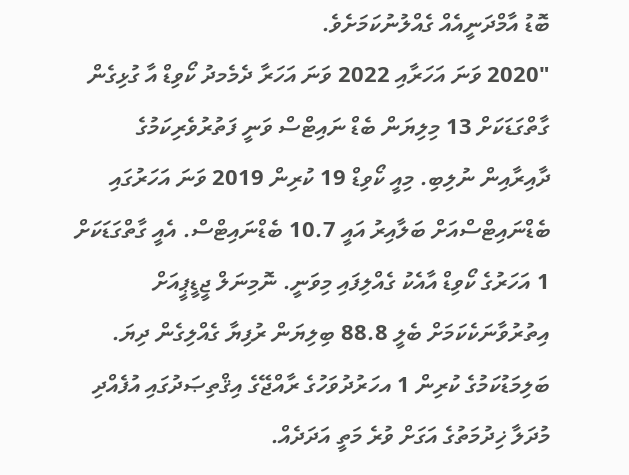ބޮޑު އާމްދަނީއެއް ގެއްލުނުކަމަށެވެ.
"2020 ވަނަ އަހަރާއި 2022 ވަނަ އަހަރާ ދެމެމދު ކޯވިޑް އާ ގުޅިގެން ގާތްގަޑަކަށް 13 މިލިޔަން ބެޑް ނައިޓްސް ވަނީ ފަތުރުވެރިކަމުގެ ދާއިރާއިން ނުލިބި. މިއީ ކޯވިޑް 19 ކުރިން 2019 ވަނަ އަހަރުގައި ބެޑްނައިޓްސްއަށް ބަލާއިރު އައީ 10.7 ބެޑްނައިޓްސް. އެއީ ގާތްގަޑަކަށް 1 އަހަރުގެ ކޯވިޑް އާއެކު ގެއްލިފައި މިވަނީ. ނޮމިނަލް ޖީޑީޕީއަށް އިތުރުވާނަކެކަމަށް ބެލީ 88.8 ބިލިޔަން ރުފިޔާ ގެއްލިގެން ދިޔަ. ބަލިމަޑުކަމުގެ ކުރިން 1 އހަރުދުވަހުގެ ރާއްޖޭގެ އިޤްތިޞަދުގައި އުފެއްދި މުދަލާ ޚިދުމަތުގެ އަގަށް ވުރެ މަތީ އަދަދެއް.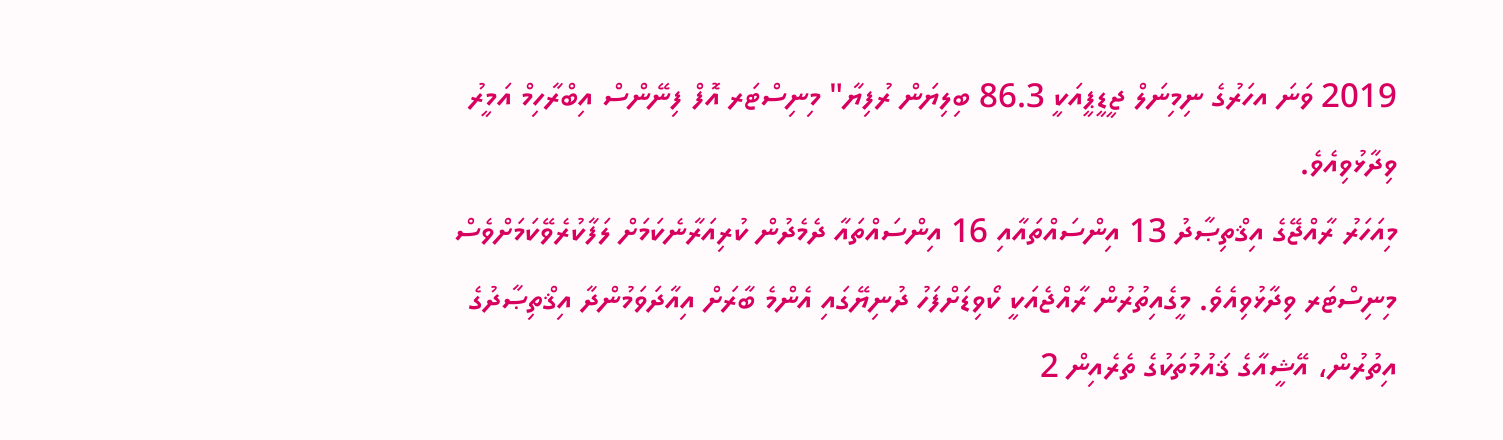2019 ވަނަ އހަރުގެ ނިމިނަލް ޖީޑީޕީއަކީ 86.3 ބިލިޔަން ރުފިޔާ" މިނިސްޓަރ އޮފް ފިނޭންސް އިބްރާހިމް އަމީރު ވިދާޅުވިއެވެ.
މިއަހަރު ރާއްޖޭގެ އިޤްތިޞާދު 13 އިންސައްތައާއި 16 އިންސައްތައާ ދެމެދުން ކުރިއަރާނެކަމަށް ލަފާކުރެވޭކަމަށްވެސް މިނިސްޓަރ ވިދާޅުވިއެވެ. މީގެއިތުރުން ރާއްޖެއަކީ ކޯވިޑަށްފަހު ދުނިޔޭގައި އެންމެ ބާރަށް އިއާދަވަމުންދާ އިޤްތިޞާދުގެ އިތުރުން، އޭޝީއާގެ ޤައުމުތަކުގެ ތެރެއިން 2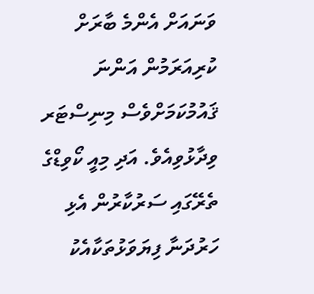ވަނައަށް އެންމެ ބާރަށް ކުރިއަރަމުން އަންނަ ޤައުމުކަމަށްވެސް މިނިސްޓަރ ވިދާޅުވިއެވެ. އަދި މިއީ ކޯވިޑްގެ ތެރޭގައި ސަރުކާރުން އެޅި ހަރުދަނާ ފިޔަވަޅުތަކާއެކު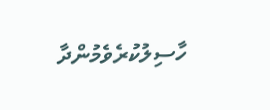ހާސިލުކުރެވެމުންދާ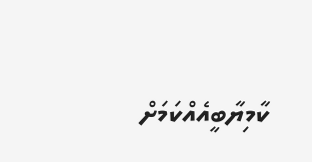ކާމިޔާބީއެއްކަމަށް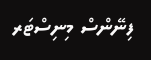ފިނޭންސް މިނިސްޓަރ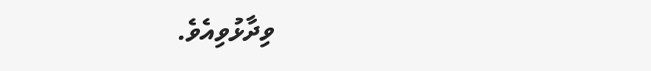ވިދާޅުވިއެވެ.